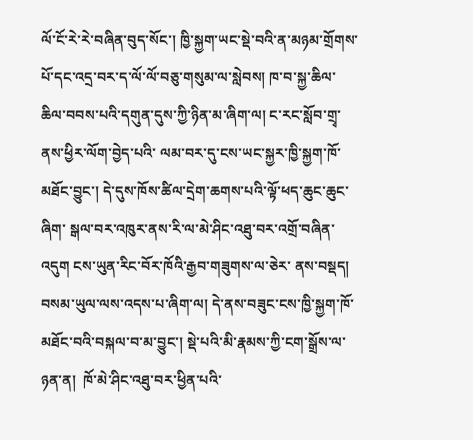ལོ་ངོ་རེ་རེ་བཞིན་བུད་སོང་། ཁྱི་སྐྱག་ཡང་སྡེ་བའི་ན་མཉམ་གྲོགས་པོ་དང་འདྲ་བར་ད་ལོ་ལོ་བཅུ་གསུམ་ལ་སླེབས། ཁ་བ་སྐྱ་ཆིལ་ཆིལ་བབས་པའི་དགུན་དུས་ཀྱི་ཉིན་མ་ཞིག་ལ། ང་རང་སློབ་གྲྭ་ནས་ཕྱིར་ལོག་བྱེད་པའི་ ལམ་བར་དུ་ངས་ཡང་སྐྱར་ཁྱི་སྐྱག་ཁོ་མཐོང་བྱུང་། དེ་དུས་ཁོས་ཚིལ་དྲེག་ཆགས་པའི་ལྟོ་ཕད་ཆུང་ཆུང་ཞིག་ སྒལ་བར་འཁུར་ནས་རི་ལ་མེ་ཤིང་འཐུ་བར་འགྲོ་བཞིན་འདུག ངས་ཡུན་རིང་བོར་ཁོའི་རྒྱབ་གཟུགས་ལ་ཅེར་ ནས་བསྡད། བསམ་ཡུལ་ལས་འདས་པ་ཞིག་ལ། དེ་ནས་བཟུང་ངས་ཁྱི་སྐྱག་ཁོ་མཐོང་བའི་བསྐལ་བ་མ་བྱུང་། སྡེ་པའི་མི་རྣམས་ཀྱི་ངག་སྒྲོས་ལ་ཉན་ན།  ཁོ་མེ་ཤིང་འཐུ་བར་ཕྱིན་པའི་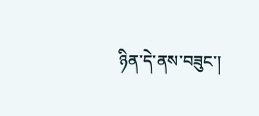ཉིན་དེ་ནས་བཟུང་།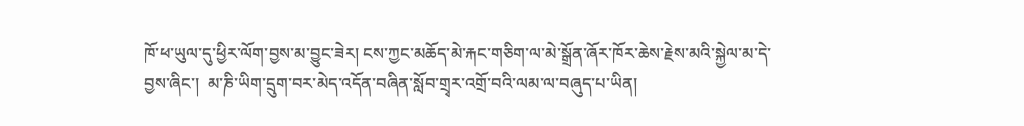ཁོ་ཕ་ཡུལ་དུ་ཕྱིར་ལོག་བྱས་མ་བྱུང་ཟེར། ངས་ཀྱང་མཆོད་མེ་རྐང་གཅིག་ལ་མེ་སྒྲོན་ཞོར་ཁོར་ཆེས་རྗེས་མའི་སྐྱེལ་མ་དེ་བྱས་ཞིང་།  མ་ཎི་ཡིག་དྲུག་བར་མེད་འདོན་བཞིན་སློབ་གྲྭར་འགྲོ་བའི་ལམ་ལ་བཞུད་པ་ཡིན།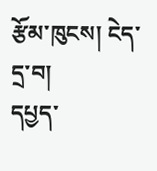རྩོམ་ཁུངས། ངེད་དྲ་བ།
དཔྱད་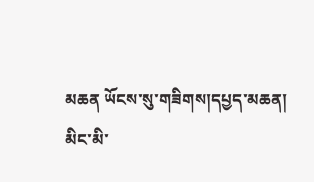མཆན ཡོངས་སུ་གཟིགས།དཔྱད་མཆན།
མིང་མི་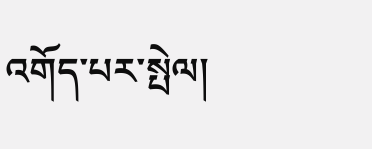འགོད་པར་སྤེལ།